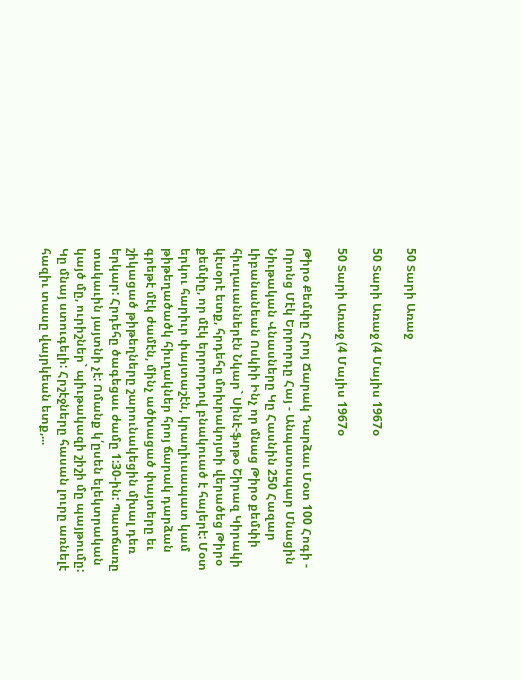50 Տարի Առաջ

50 Տարի Առաջ (4 Մայիս 1967օ

50 Տարի Առաջ (4 Մայիս 1967օ

Թիրօ Քեմփը Հրոյ Ճարակ Դարձաւ Մօտ 100 Հոգի - Որոնց Մէկ Երրորդը Հայ - Անպատսպար Մնացին Նիւթական Վնասները Կը Հասնին 250 Հազար Լիբանանեան Ոսկիի Ինչ որ մնաց Թիրօ քեմփի հիւղաւաններէն Նկար` Սինէ-ֆոթօ Շիրազ Կիրակի կէսօրէ ետք, հրդեհը մոխրակոյտի վերածեց Թիրօ քեմփը, որ մէկ երրորդով բնակուած է հայերէ: Մօտ երկու հարիւր փայտաշէն, կրաղիւսապատ կամ թիթեղածածկ հիւղակներ հրոյ ճարակ դարձան գրեթէ մէկ ժամէն, մինչ ածխացած փայտերը եւ շիկացած թիթեղները շարունակեցին մխալ դեռ երկար: Հրդեհը ծագեցաւ ժամը 1:30-ին: Պատճառը տակաւին յայտնի չէ: Ոմանք կ՛ըսեն ելեկտրական կայծ մը, ուրիշներ` պիւթակազի շիշի մը պայթումը: Կը մնայ ստուգելի: Հրշէջները հասան լուրը առնելէ հազիւ տասը վայրկեան ետք,...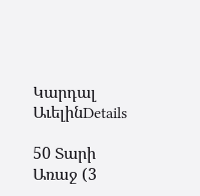Կարդալ ԱւելինDetails

50 Տարի Առաջ (3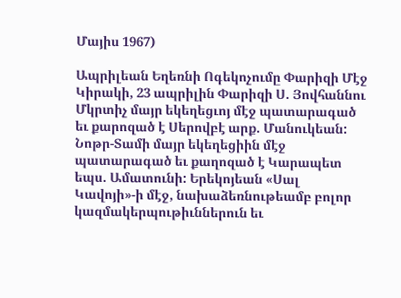Մայիս 1967)

Ապրիլեան Եղեռնի Ոգեկոչումը Փարիզի Մէջ Կիրակի, 23 ապրիլին Փարիզի Ս. Յովհաննու Մկրտիչ մայր եկեղեցւոյ մէջ պատարագած եւ քարոզած է Սերովբէ արք. Մանուկեան: Նոթր-Տամի մայր եկեղեցիին մէջ պատարագած եւ քաղոզած է Կարապետ եպս. Ամատունի: Երեկոյեան «Սալ Կավոյի»-ի մէջ, նախաձեռնութեամբ բոլոր կազմակերպութիւններուն եւ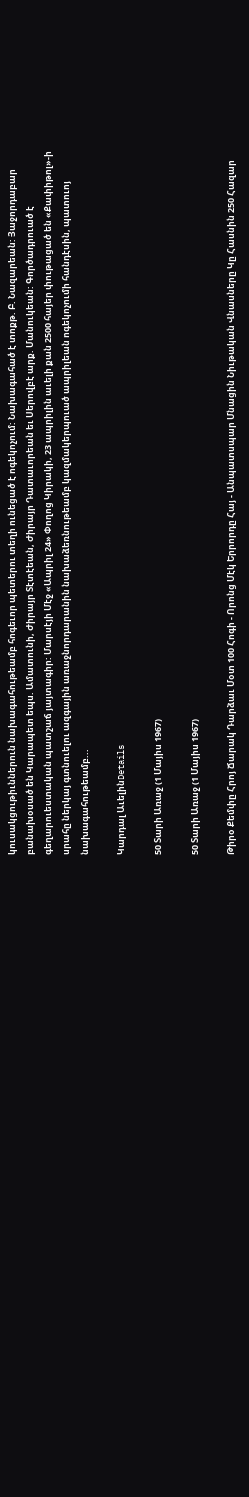կուսակցութիւններուն նախագահութեամբ հոգեւոր պետերու տեղի ունեցած է ոգեկոչում: Նախագահած է տոքթ. Բ. Նազարեան: Յաջորդաբար բանախօսած են Կարապետ եպս. Ամատունի, Ժիրայր Տէտէեան, Ժիրայր Դատաւորեան եւ Սերովբէ արք. Մանուկեան: Գործադրուած է գեղարուեստական պատշաճ յայտագիր: Մարսէյի Մէջ «Ապրիլ 24» Փողոց Կիրակի, 23 ապրիլին աւելի քան 2500 հայեր փութացած են «Քափիթոլ»-ի սրահը ներկայ գտնուելու ազգային առաջնորդարանին նախաձեռնութեամբ կազմակերպուած ապրիլեան ոգեկոչումի հանդէսին, պատուոյ նախագահութեամբ...

Կարդալ ԱւելինDetails

50 Տարի Առաջ (1 Մայիս 1967)

50 Տարի Առաջ (1 Մայիս 1967)

Թիրօ Քեմփը Հրոյ Ճարակ Դարձաւ Մօտ 100 Հոգի - Որոնց Մէկ Երրորդը Հայ - Անպատսպար Մնացին Նիւթական Վնասները Կը Հասնին 250 Հազար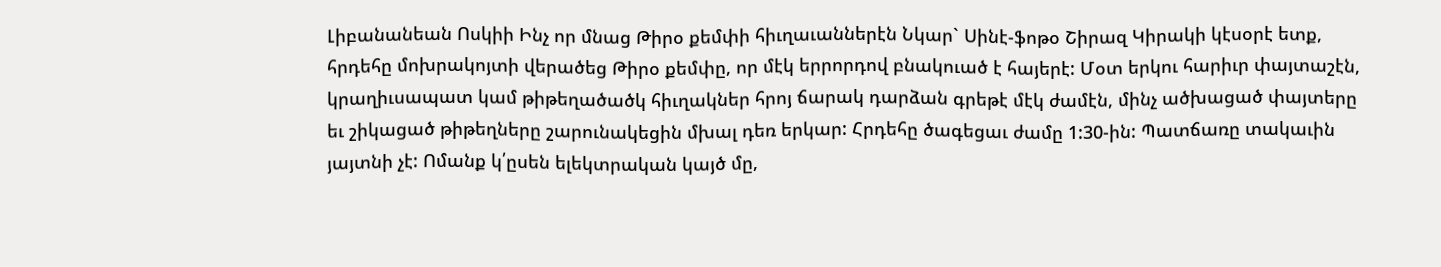Լիբանանեան Ոսկիի Ինչ որ մնաց Թիրօ քեմփի հիւղաւաններէն Նկար` Սինէ-ֆոթօ Շիրազ Կիրակի կէսօրէ ետք, հրդեհը մոխրակոյտի վերածեց Թիրօ քեմփը, որ մէկ երրորդով բնակուած է հայերէ: Մօտ երկու հարիւր փայտաշէն, կրաղիւսապատ կամ թիթեղածածկ հիւղակներ հրոյ ճարակ դարձան գրեթէ մէկ ժամէն, մինչ ածխացած փայտերը եւ շիկացած թիթեղները շարունակեցին մխալ դեռ երկար: Հրդեհը ծագեցաւ ժամը 1:30-ին: Պատճառը տակաւին յայտնի չէ: Ոմանք կ՛ըսեն ելեկտրական կայծ մը,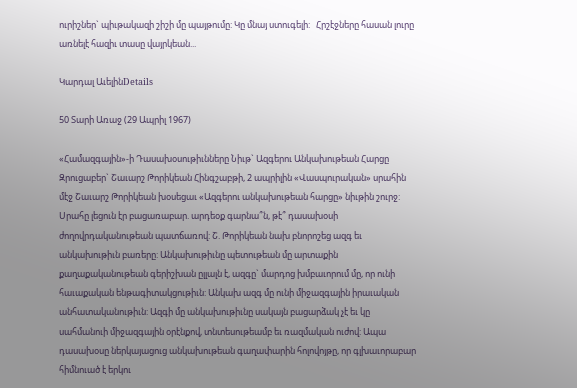ուրիշներ` պիւթակազի շիշի մը պայթումը: Կը մնայ ստուգելի:   Հրշէջները հասան լուրը առնելէ հազիւ տասը վայրկեան...

Կարդալ ԱւելինDetails

50 Տարի Առաջ (29 Ապրիլ 1967)

«Համազգային»-ի Դասախօսութիւնները Նիւթ` Ազգերու Անկախութեան Հարցը Զրուցաբեր` Շաւարշ Թորիկեան Հինգշաբթի, 2 ապրիլին «Վասպուրական» սրահին մէջ Շաւարշ Թորիկեան խօսեցաւ «Ազգերու անկախութեան հարցը» նիւթին շուրջ: Սրահը լեցուն էր բացառաբար. արդեօք գարնա՞ն, թէ՞ դասախօսի ժողովրդականութեան պատճառով: Շ. Թորիկեան նախ բնորոշեց ազգ եւ անկախութիւն բառերը: Անկախութիւնը պետութեան մը արտաքին քաղաքականութեան գերիշխան ըլլալն է, ազգը` մարդոց խմբաւորում մը, որ ունի հաւաքական ենթագիտակցութիւն: Անկախ ազգ մը ունի միջազգային իրաւական անհատականութիւն: Ազգի մը անկախութիւնը սակայն բացարձակ չէ եւ կը սահմանուի միջազգային օրէնքով, տնտեսութեամբ եւ ռազմական ուժով: Ապա դասախօսը ներկայացուց անկախութեան գաղափարին հոլովոյթը, որ գլխաւորաբար հիմնուած է երկու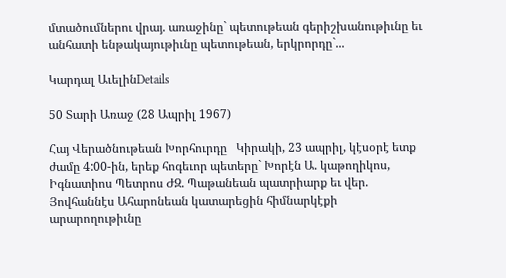մտածումներու վրայ. առաջինը` պետութեան գերիշխանութիւնը եւ անհատի ենթակայութիւնը պետութեան, երկրորդը`...

Կարդալ ԱւելինDetails

50 Տարի Առաջ (28 Ապրիլ 1967)

Հայ Վերածնութեան Խորհուրդը   Կիրակի, 23 ապրիլ, կէսօրէ ետք ժամը 4:00-ին, երեք հոգեւոր պետերը` Խորէն Ա. կաթողիկոս, Իգնատիոս Պետրոս ԺԶ. Պաթանեան պատրիարք եւ վեր. Յովհաննէս Ահարոնեան կատարեցին հիմնարկէքի արարողութիւնը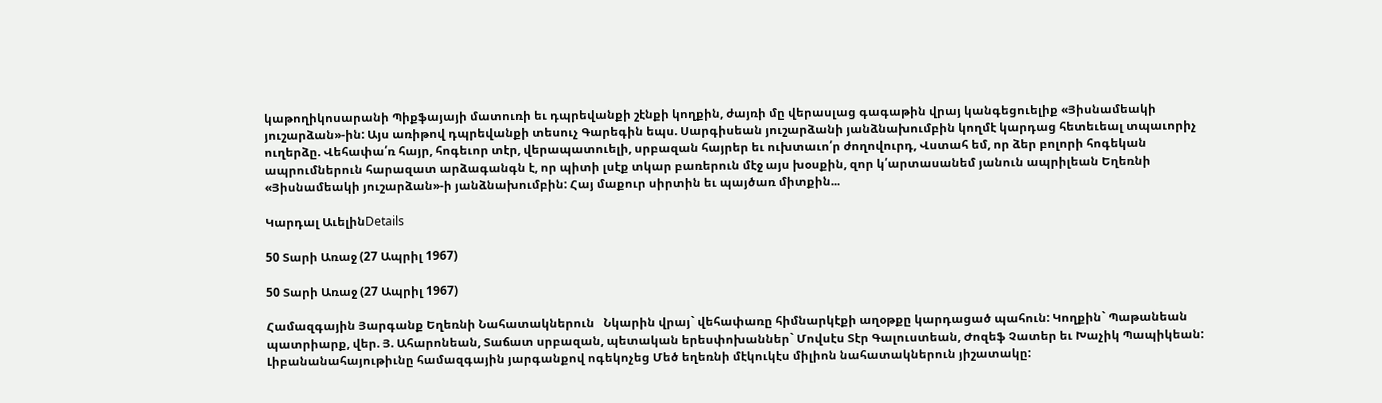կաթողիկոսարանի Պիքֆայայի մատուռի եւ դպրեվանքի շէնքի կողքին, ժայռի մը վերասլաց գագաթին վրայ կանգեցուելիք «Յիսնամեակի յուշարձան»-ին: Այս առիթով դպրեվանքի տեսուչ Գարեգին եպս. Սարգիսեան յուշարձանի յանձնախումբին կողմէ կարդաց հետեւեալ տպաւորիչ ուղերձը. Վեհափա՛ռ հայր, հոգեւոր տէր, վերապատուելի, սրբազան հայրեր եւ ուխտաւո՛ր ժողովուրդ, Վստահ եմ, որ ձեր բոլորի հոգեկան ապրումներուն հարազատ արձագանգն է, որ պիտի լսէք տկար բառերուն մէջ այս խօսքին, զոր կ՛արտասանեմ յանուն ապրիլեան Եղեռնի «Յիսնամեակի յուշարձան»-ի յանձնախումբին: Հայ մաքուր սիրտին եւ պայծառ միտքին...

Կարդալ ԱւելինDetails

50 Տարի Առաջ (27 Ապրիլ 1967)

50 Տարի Առաջ (27 Ապրիլ 1967)

Համազգային Յարգանք Եղեռնի Նահատակներուն   Նկարին վրայ` վեհափառը հիմնարկէքի աղօթքը կարդացած պահուն: Կողքին` Պաթանեան պատրիարք, վեր. Յ. Ահարոնեան, Տաճատ սրբազան, պետական երեսփոխաններ` Մովսէս Տէր Գալուստեան, Ժոզեֆ Չատեր եւ Խաչիկ Պապիկեան: Լիբանանահայութիւնը համազգային յարգանքով ոգեկոչեց Մեծ եղեռնի մէկուկէս միլիոն նահատակներուն յիշատակը: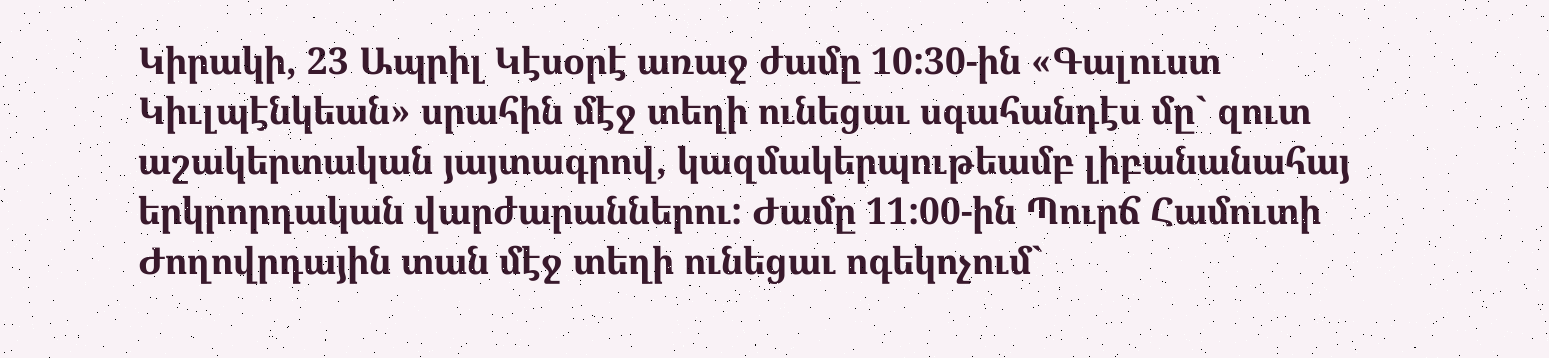Կիրակի, 23 Ապրիլ Կէսօրէ առաջ ժամը 10:30-ին «Գալուստ Կիւլպէնկեան» սրահին մէջ տեղի ունեցաւ սգահանդէս մը` զուտ աշակերտական յայտագրով, կազմակերպութեամբ լիբանանահայ երկրորդական վարժարաններու: Ժամը 11:00-ին Պուրճ Համուտի Ժողովրդային տան մէջ տեղի ունեցաւ ոգեկոչում`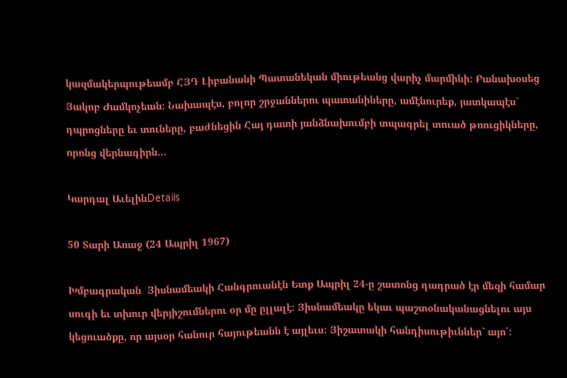կազմակերպութեամբ ՀՅԴ Լիբանանի Պատանեկան միութեանց վարիչ մարմինի: Բանախօսեց Յակոբ Ժամկոչեան: Նախապէս, բոլոր շրջաններու պատանիները, ամէնուրեք, յատկապէս` դպրոցները եւ տուները, բաժնեցին Հայ դատի յանձնախումբի տպագրել տուած թռուցիկները, որոնց վերնագիրն...

Կարդալ ԱւելինDetails

50 Տարի Առաջ (24 Ապրիլ 1967)

Խմբագրական  Յիսնամեակի Հանգրուանէն Ետք Ապրիլ 24-ը շատոնց դադրած էր մեզի համար սուգի եւ տխուր վերյիշումներու օր մը ըլլալէ: Յիսնամեակը եկաւ պաշտօնականացնելու այս կեցուածքը, որ այսօր հանուր հայութեանն է այլեւս: Յիշատակի հանդիսութիւններ` այո՛: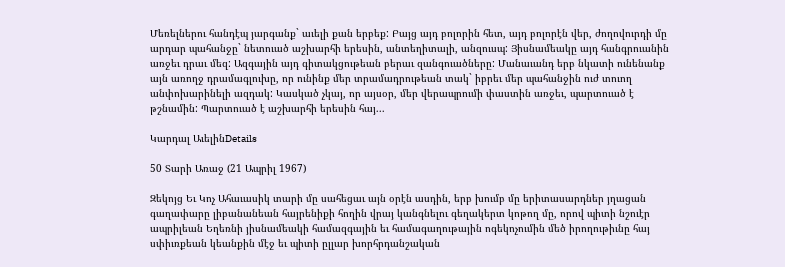Մեռելներու հանդէպ յարգանք` աւելի քան երբեք: Բայց այդ բոլորին հետ, այդ բոլորէն վեր, ժողովուրդի մը արդար պահանջը` նետուած աշխարհի երեսին, անտեղիտալի, անզուսպ: Յիսնամեակը այդ հանգրուանին առջեւ դրաւ մեզ: Ազգային այդ գիտակցութեան բերաւ զանգուածները: Մանաւանդ երբ նկատի ունենանք այն առողջ դրամագլուխը, որ ունինք մեր տրամադրութեան տակ` իբրեւ մեր պահանջին ուժ տուող անփոխարինելի ազդակ: Կասկած չկայ, որ այսօր, մեր վերապրումի փաստին առջեւ, պարտուած է թշնամին: Պարտուած է աշխարհի երեսին հայ...

Կարդալ ԱւելինDetails

50 Տարի Առաջ (21 Ապրիլ 1967)

Զեկոյց Եւ Կոչ Ահաւասիկ տարի մը սահեցաւ այն օրէն ասդին, երբ խումբ մը երիտասարդներ յղացան գաղափարը լիբանանեան հայրենիքի հողին վրայ կանգնելու գեղակերտ կոթող մը, որով պիտի նշուէր ապրիլեան Եղեռնի յիսնամեակի համազգային եւ համագաղութային ոգեկոչումին մեծ իրողութիւնը հայ սփիւռքեան կեանքին մէջ եւ պիտի ըլլար խորհրդանշական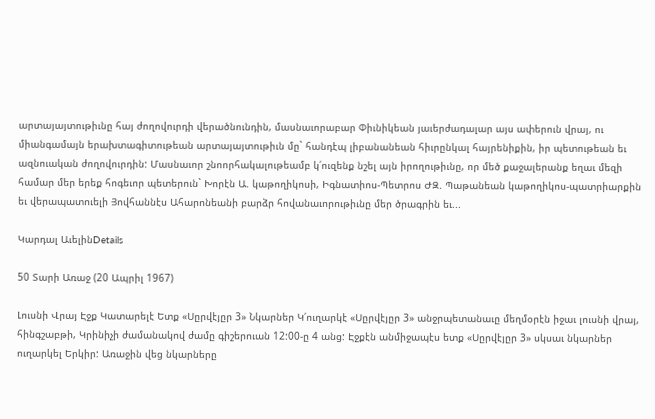արտայայտութիւնը հայ ժողովուրդի վերածնունդին, մասնաւորաբար Փիւնիկեան յաւերժադալար այս ափերուն վրայ, ու միանգամայն երախտագիտութեան արտայայտութիւն մը` հանդէպ լիբանանեան հիւրընկալ հայրենիքին, իր պետութեան եւ ազնուական ժողովուրդին: Մասնաւոր շնոորհակալութեամբ կ՛ուզենք նշել այն իրողութիւնը, որ մեծ քաջալերանք եղաւ մեզի համար մեր երեք հոգեւոր պետերուն` Խորէն Ա. կաթողիկոսի, Իգնատիոս-Պետրոս ԺԶ. Պաթանեան կաթողիկոս-պատրիարքին եւ վերապատուելի Յովհաննէս Ահարոնեանի բարձր հովանաւորութիւնը մեր ծրագրին եւ...

Կարդալ ԱւելինDetails

50 Տարի Առաջ (20 Ապրիլ 1967)

Լուսնի Վրայ Էջք Կատարելէ Ետք «Սըրվէյըր 3» Նկարներ Կ՛ուղարկէ «Սըրվէյըր 3» անջրպետանաւը մեղմօրէն իջաւ լուսնի վրայ, հինգշաբթի, Կրինիչի ժամանակով ժամը գիշերուան 12:00-ը 4 անց: Էջքէն անմիջապէս ետք «Սըրվէյըր 3» սկսաւ նկարներ ուղարկել Երկիր: Առաջին վեց նկարները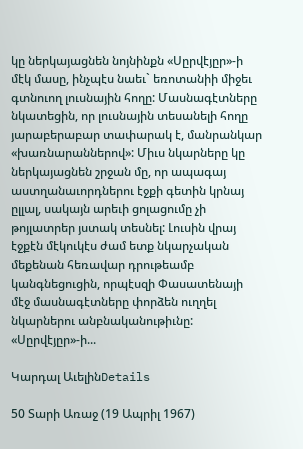կը ներկայացնեն նոյնինքն «Սըրվէյըր»-ի մէկ մասը, ինչպէս նաեւ` եռոտանիի միջեւ գտնուող լուսնային հողը: Մասնագէտները նկատեցին, որ լուսնային տեսանելի հողը յարաբերաբար տափարակ է, մանրանկար «խառնարաններով»: Միւս նկարները կը ներկայացնեն շրջան մը, որ ապագայ աստղանաւորդներու էջքի գետին կրնայ ըլլալ, սակայն արեւի ցոլացումը չի թոյլատրեր յստակ տեսնել: Լուսին վրայ էջքէն մէկուկէս ժամ ետք նկարչական մեքենան հեռավար դրութեամբ կանգնեցուցին, որպէսզի Փասատենայի մէջ մասնագէտները փորձեն ուղղել նկարներու անբնականութիւնը: «Սըրվէյըր»-ի...

Կարդալ ԱւելինDetails

50 Տարի Առաջ (19 Ապրիլ 1967)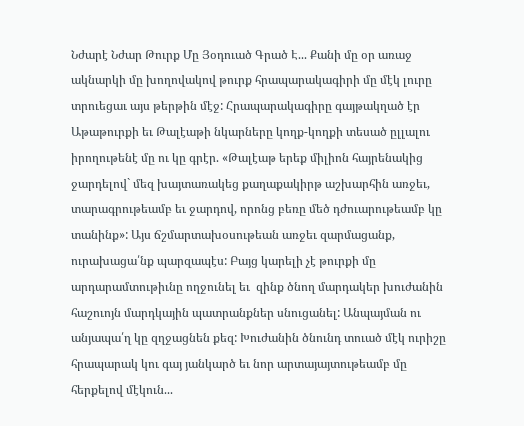Նժարէ Նժար Թուրք Մը Յօդուած Գրած Է... Քանի մը օր առաջ ակնարկի մը խողովակով թուրք հրապարակագիրի մը մէկ լուրը տրուեցաւ այս թերթին մէջ: Հրապարակագիրը գայթակղած էր Աթաթուրքի եւ Թալէաթի նկարները կողք-կողքի տեսած ըլլալու իրողութենէ մը ու կը գրէր. «Թալէաթ երեք միլիոն հայրենակից ջարդելով` մեզ խայտառակեց քաղաքակիրթ աշխարհին առջեւ, տարագրութեամբ եւ ջարդով, որոնց բեռը մեծ դժուարութեամբ կը տանինք»: Այս ճշմարտախօսութեան առջեւ զարմացանք, ուրախացա՛նք պարզապէս: Բայց կարելի չէ թուրքի մը արդարամտութիւնը ողջունել եւ  զինք ծնող մարդակեր խուժանին հաշուոյն մարդկային պատրանքներ սնուցանել: Անպայման ու անյապա՛ղ կը զղջացնեն քեզ: Խուժանին ծնունդ տուած մէկ ուրիշը հրապարակ կու գայ յանկարծ եւ նոր արտայայտութեամբ մը հերքելով մէկուն...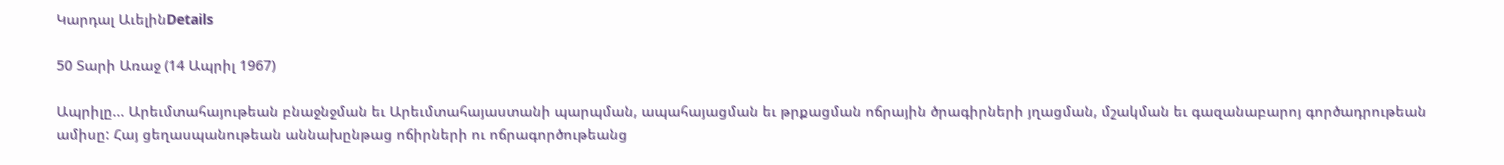Կարդալ ԱւելինDetails

50 Տարի Առաջ (14 Ապրիլ 1967)

Ապրիլը... Արեւմտահայութեան բնաջնջման եւ Արեւմտահայաստանի պարպման, ապահայացման եւ թրքացման ոճրային ծրագիրների յղացման, մշակման եւ գազանաբարոյ գործադրութեան ամիսը: Հայ ցեղասպանութեան աննախընթաց ոճիրների ու ոճրագործութեանց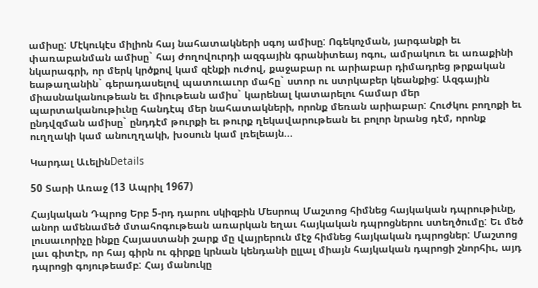ամիսը: Մէկուկէս միլիոն հայ նահատակների սգոյ ամիսը: Ոգեկոչման, յարգանքի եւ փառաբանման ամիսը` հայ ժողովուրդի ազգային գրանիտեայ ոգու, ամրակուռ եւ առաքինի նկարագրի, որ մերկ կրծքով կամ զէնքի ուժով, քաջաբար ու արիաբար դիմադրեց թրքական եաթաղանին` գերադասելով պատուաւոր մահը` ստոր ու ստրկաբեր կեանքից: Ազգային միասնականութեան եւ միութեան ամիս` կարենալ կատարելու համար մեր պարտականութիւնը հանդէպ մեր նահատակների, որոնք մեռան արիաբար: Հուժկու բողոքի եւ ընդվզման ամիսը` ընդդէմ թուրքի եւ թուրք ղեկավարութեան եւ բոլոր նրանց դէմ, որոնք ուղղակի կամ անուղղակի, խօսուն կամ լռելեայն...

Կարդալ ԱւելինDetails

50 Տարի Առաջ (13 Ապրիլ 1967)

Հայկական Դպրոց Երբ 5-րդ դարու սկիզբին Մեսրոպ Մաշտոց հիմնեց հայկական դպրութիւնը, անոր ամենամեծ մտահոգութեան առարկան եղաւ հայկական դպրոցներու ստեղծումը: Եւ մեծ լուսաւորիչը ինքը Հայաստանի շարք մը վայրերուն մէջ հիմնեց հայկական դպրոցներ: Մաշտոց լաւ գիտէր, որ հայ գիրն ու գիրքը կրնան կենդանի ըլլալ միայն հայկական դպրոցի շնորհիւ, այդ դպրոցի գոյութեամբ: Հայ մանուկը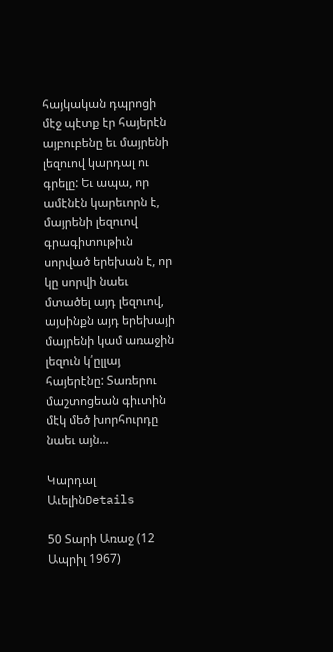հայկական դպրոցի մէջ պէտք էր հայերէն այբուբենը եւ մայրենի լեզուով կարդալ ու գրելը: Եւ ապա, որ ամէնէն կարեւորն է, մայրենի լեզուով գրագիտութիւն սորված երեխան է, որ կը սորվի նաեւ մտածել այդ լեզուով, այսինքն այդ երեխայի մայրենի կամ առաջին լեզուն կ՛ըլլայ հայերէնը: Տառերու մաշտոցեան գիւտին մէկ մեծ խորհուրդը նաեւ այն...

Կարդալ ԱւելինDetails

50 Տարի Առաջ (12 Ապրիլ 1967)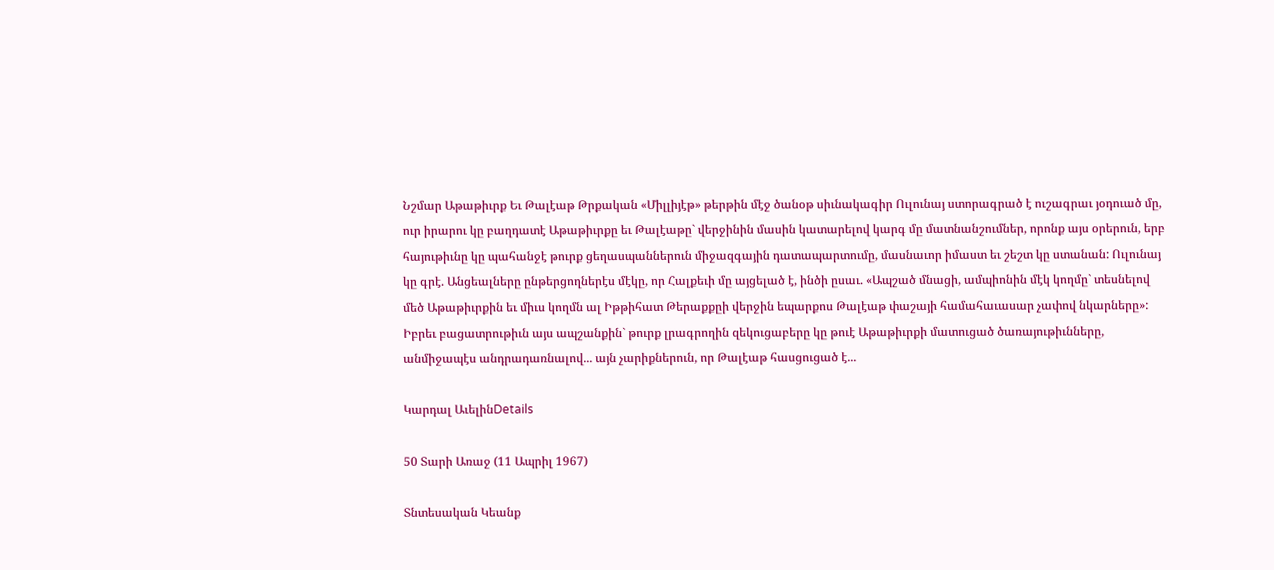Նշմար Աթաթիւրք Եւ Թալէաթ Թրքական «Միլլիյէթ» թերթին մէջ ծանօթ սիւնակագիր Ուլունայ ստորագրած է ուշագրաւ յօդուած մը, ուր իրարու կը բաղդատէ Աթաթիւրքը եւ Թալէաթը` վերջինին մասին կատարելով կարգ մը մատնանշումներ, որոնք այս օրերուն, երբ հայութիւնը կը պահանջէ թուրք ցեղասպաններուն միջազգային դատապարտումը, մասնաւոր իմաստ եւ շեշտ կը ստանան: Ուլունայ կը գրէ. Անցեալները ընթերցողներէս մէկը, որ Հալքեւի մը այցելած է, ինծի ըսաւ. «Ապշած մնացի, ամպիոնին մէկ կողմը` տեսնելով մեծ Աթաթիւրքին եւ միւս կողմն ալ Իթթիհատ Թերաքքըի վերջին եպարքոս Թալէաթ փաշայի համահաւասար չափով նկարները»: Իբրեւ բացատրութիւն այս ապշանքին` թուրք լրագրողին զեկուցաբերը կը թուէ Աթաթիւրքի մատուցած ծառայութիւնները, անմիջապէս անդրադառնալով... այն չարիքներուն, որ Թալէաթ հասցուցած է...

Կարդալ ԱւելինDetails

50 Տարի Առաջ (11 Ապրիլ 1967)

Տնտեսական Կեանք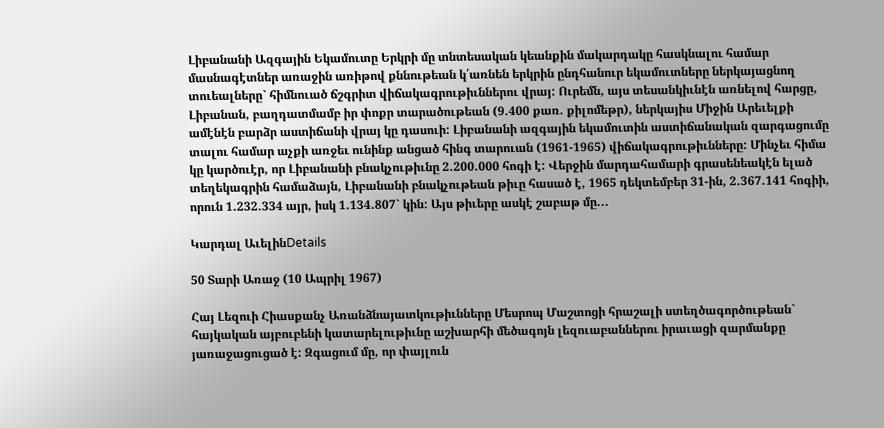Լիբանանի Ազգային Եկամուտը Երկրի մը տնտեսական կեանքին մակարդակը հասկնալու համար մասնագէտներ առաջին առիթով քննութեան կ՛առնեն երկրին ընդհանուր եկամուտները ներկայացնող տուեալները` հիմնուած ճշգրիտ վիճակագրութիւններու վրայ: Ուրեմն, այս տեսանկիւնէն առնելով հարցը, Լիբանան, բաղդատմամբ իր փոքր տարածութեան (9.400 քառ. քիլոմեթր), ներկայիս Միջին Արեւելքի ամէնէն բարձր աստիճանի վրայ կը դասուի: Լիբանանի ազգային եկամուտին աստիճանական զարգացումը տալու համար աչքի առջեւ ունինք անցած հինգ տարուան (1961-1965) վիճակագրութիւնները: Մինչեւ հիմա կը կարծուէր, որ Լիբանանի բնակչութիւնը 2.200.000 հոգի է: Վերջին մարդահամարի գրասենեակէն ելած տեղեկագրին համաձայն, Լիբանանի բնակչութեան թիւը հասած է, 1965 դեկտեմբեր 31-ին, 2.367.141 հոգիի, որուն 1.232.334 այր, իսկ 1.134.807` կին: Այս թիւերը ասկէ շաբաթ մը...

Կարդալ ԱւելինDetails

50 Տարի Առաջ (10 Ապրիլ 1967)

Հայ Լեզուի Հիասքանչ Առանձնայատկութիւնները Մեսրոպ Մաշտոցի հրաշալի ստեղծագործութեան` հայկական այբուբենի կատարելութիւնը աշխարհի մեծագոյն լեզուաբաններու իրաւացի զարմանքը յառաջացուցած է: Զգացում մը, որ փայլուն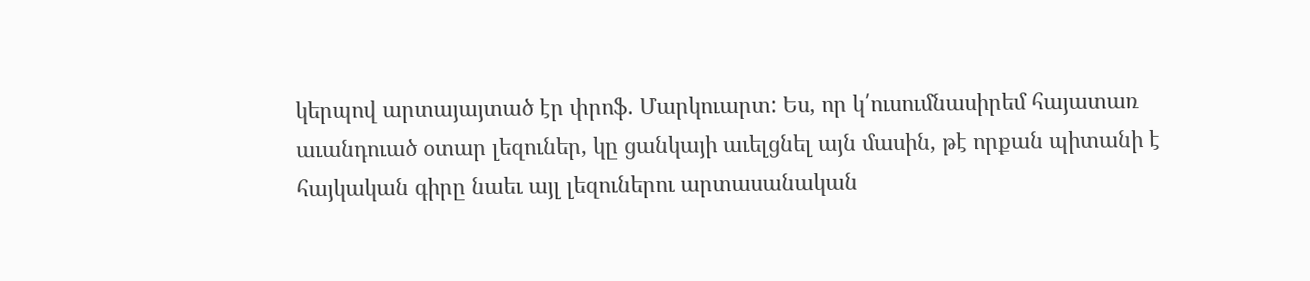կերպով արտայայտած էր փրոֆ. Մարկուարտ: Ես, որ կ՛ուսումնասիրեմ հայատառ աւանդուած օտար լեզուներ, կը ցանկայի աւելցնել այն մասին, թէ որքան պիտանի է հայկական գիրը նաեւ այլ լեզուներու արտասանական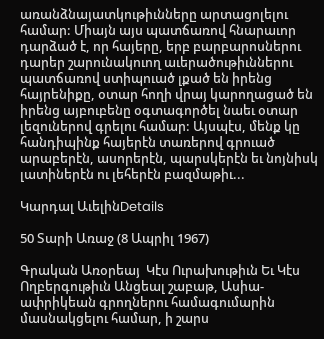առանձնայատկութիւնները արտացոլելու համար: Միայն այս պատճառով հնարաւոր դարձած է, որ հայերը, երբ բարբարոսներու դարեր շարունակուող աւերածութիւններու պատճառով ստիպուած լքած են իրենց հայրենիքը, օտար հողի վրայ կարողացած են իրենց այբուբենը օգտագործել նաեւ օտար լեզուներով գրելու համար: Այսպէս, մենք կը հանդիպինք հայերէն տառերով գրուած արաբերէն, ասորերէն, պարսկերէն եւ նոյնիսկ լատիներէն ու լեհերէն բազմաթիւ...

Կարդալ ԱւելինDetails

50 Տարի Առաջ (8 Ապրիլ 1967)

Գրական Առօրեայ  Կէս Ուրախութիւն Եւ Կէս Ողբերգութիւն Անցեալ շաբաթ, Ասիա-ափրիկեան գրողներու համագումարին մասնակցելու համար, ի շարս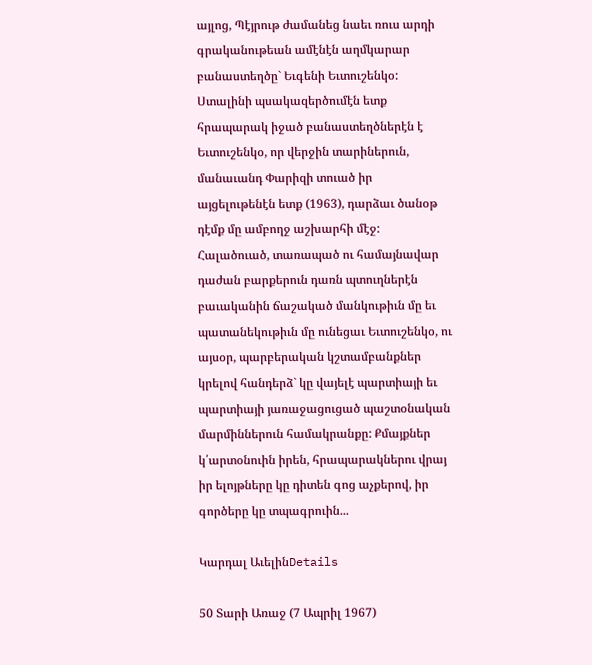այլոց, Պէյրութ ժամանեց նաեւ ռուս արդի գրականութեան ամէնէն աղմկարար բանաստեղծը` Եւգենի Եւտուշենկօ: Ստալինի պսակազերծումէն ետք հրապարակ իջած բանաստեղծներէն է Եւտուշենկօ, որ վերջին տարիներուն, մանաւանդ Փարիզի տուած իր այցելութենէն ետք (1963), դարձաւ ծանօթ դէմք մը ամբողջ աշխարհի մէջ: Հալածուած, տառապած ու համայնավար դաժան բարքերուն դառն պտուղներէն բաւականին ճաշակած մանկութիւն մը եւ պատանեկութիւն մը ունեցաւ Եւտուշենկօ, ու այսօր, պարբերական կշտամբանքներ կրելով հանդերձ` կը վայելէ պարտիայի եւ պարտիայի յառաջացուցած պաշտօնական մարմիններուն համակրանքը: Քմայքներ կ՛արտօնուին իրեն, հրապարակներու վրայ իր ելոյթները կը դիտեն գոց աչքերով, իր գործերը կը տպագրուին...

Կարդալ ԱւելինDetails

50 Տարի Առաջ (7 Ապրիլ 1967)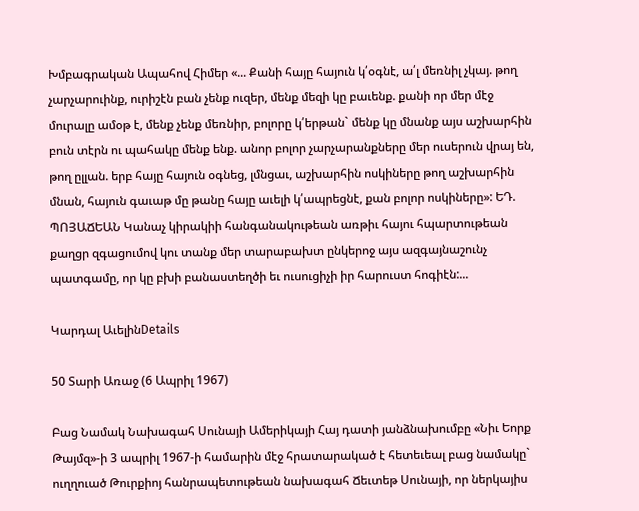Խմբագրական Ապահով Հիմեր «... Քանի հայը հայուն կ՛օգնէ, ա՛լ մեռնիլ չկայ. թող չարչարուինք, ուրիշէն բան չենք ուզեր, մենք մեզի կը բաւենք. քանի որ մեր մէջ մուրալը ամօթ է, մենք չենք մեռնիր, բոլորը կ՛երթան` մենք կը մնանք այս աշխարհին բուն տէրն ու պահակը մենք ենք. անոր բոլոր չարչարանքները մեր ուսերուն վրայ են, թող ըլլան. երբ հայը հայուն օգնեց, լմնցաւ, աշխարհին ոսկիները թող աշխարհին մնան, հայուն գաւաթ մը թանը հայը աւելի կ՛ապրեցնէ, քան բոլոր ոսկիները»: ԵԴ. ՊՈՅԱՃԵԱՆ Կանաչ կիրակիի հանգանակութեան առթիւ հայու հպարտութեան քաղցր զգացումով կու տանք մեր տարաբախտ ընկերոջ այս ազգայնաշունչ պատգամը, որ կը բխի բանաստեղծի եւ ուսուցիչի իր հարուստ հոգիէն:...

Կարդալ ԱւելինDetails

50 Տարի Առաջ (6 Ապրիլ 1967)

Բաց Նամակ Նախագահ Սունայի Ամերիկայի Հայ դատի յանձնախումբը «Նիւ Եորք Թայմզ»-ի 3 ապրիլ 1967-ի համարին մէջ հրատարակած է հետեւեալ բաց նամակը` ուղղուած Թուրքիոյ հանրապետութեան նախագահ Ճեւտեթ Սունայի, որ ներկայիս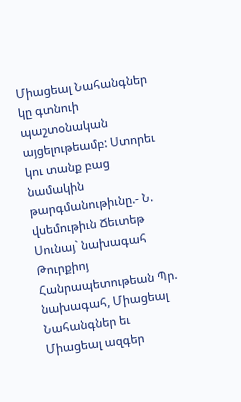Միացեալ Նահանգներ կը գտնուի պաշտօնական այցելութեամբ: Ստորեւ կու տանք բաց նամակին թարգմանութիւնը.- Ն. վսեմութիւն Ճեւտեթ Սունայ` նախագահ Թուրքիոյ Հանրապետութեան Պր. նախագահ, Միացեալ Նահանգներ եւ Միացեալ ազգեր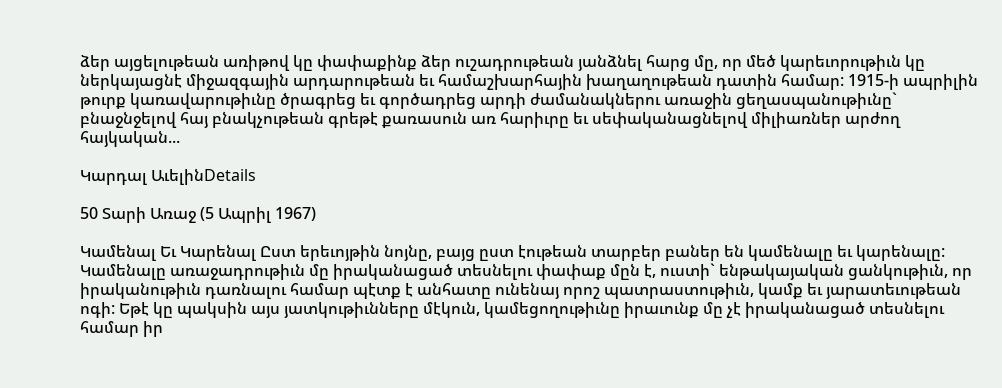ձեր այցելութեան առիթով կը փափաքինք ձեր ուշադրութեան յանձնել հարց մը, որ մեծ կարեւորութիւն կը ներկայացնէ միջազգային արդարութեան եւ համաշխարհային խաղաղութեան դատին համար: 1915-ի ապրիլին թուրք կառավարութիւնը ծրագրեց եւ գործադրեց արդի ժամանակներու առաջին ցեղասպանութիւնը` բնաջնջելով հայ բնակչութեան գրեթէ քառասուն առ հարիւրը եւ սեփականացնելով միլիառներ արժող հայկական...

Կարդալ ԱւելինDetails

50 Տարի Առաջ (5 Ապրիլ 1967)

Կամենալ Եւ Կարենալ Ըստ երեւոյթին նոյնը, բայց ըստ էութեան տարբեր բաներ են կամենալը եւ կարենալը: Կամենալը առաջադրութիւն մը իրականացած տեսնելու փափաք մըն է, ուստի` ենթակայական ցանկութիւն, որ իրականութիւն դառնալու համար պէտք է անհատը ունենայ որոշ պատրաստութիւն, կամք եւ յարատեւութեան ոգի: Եթէ կը պակսին այս յատկութիւնները մէկուն, կամեցողութիւնը իրաւունք մը չէ իրականացած տեսնելու համար իր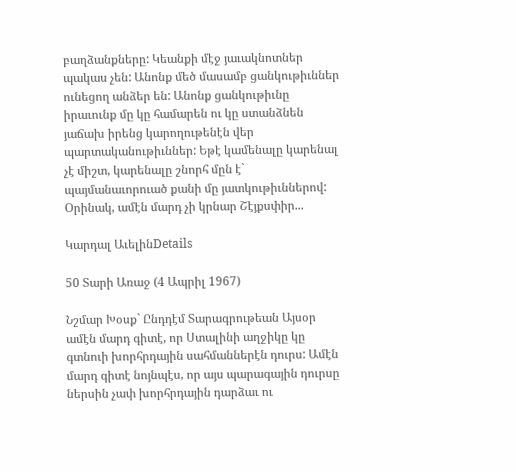բաղձանքները: Կեանքի մէջ յաւակնոտներ պակաս չեն: Անոնք մեծ մասամբ ցանկութիւններ ունեցող անձեր են: Անոնք ցանկութիւնը իրաւունք մը կը համարեն ու կը ստանձնեն յաճախ իրենց կարողութենէն վեր պարտականութիւններ: Եթէ կամենալը կարենալ չէ միշտ, կարենալը շնորհ մըն է` պայմանաւորուած քանի մը յատկութիւններով: Օրինակ, ամէն մարդ չի կրնար Շէյքսփիր...

Կարդալ ԱւելինDetails

50 Տարի Առաջ (4 Ապրիլ 1967)

Նշմար Խօսք` Ընդդէմ Տարագրութեան Այսօր ամէն մարդ գիտէ, որ Ստալինի աղջիկը կը գտնուի խորհրդային սահմաններէն դուրս: Ամէն մարդ գիտէ նոյնպէս, որ այս պարագային դուրսը ներսին չափ խորհրդային դարձաւ ու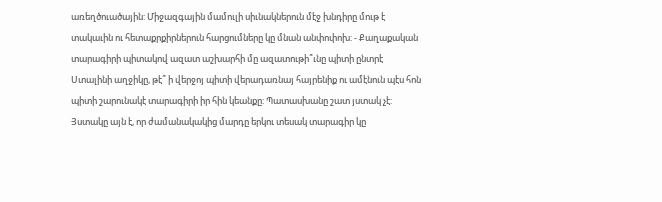առեղծուածային: Միջազգային մամուլի սիւնակներուն մէջ խնդիրը մութ է տակաւին ու հետաքրքիրներուն հարցումները կը մնան անփոփոխ: - Քաղաքական տարագիրի պիտակով ազատ աշխարհի մը ազատութի՞ւնը պիտի ընտրէ Ստալինի աղջիկը, թէ՞ ի վերջոյ պիտի վերադառնայ հայրենիք ու ամէնուն պէս հոն պիտի շարունակէ տարագիրի իր հին կեանքը: Պատասխանը շատ յստակ չէ: Յստակը այն է, որ ժամանակակից մարդը երկու տեսակ տարագիր կը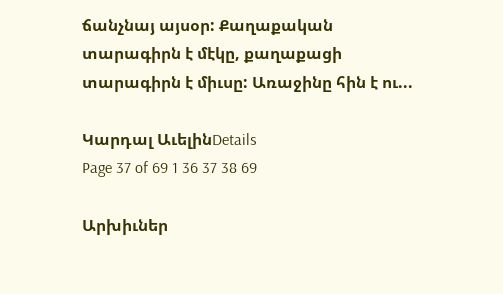ճանչնայ այսօր: Քաղաքական տարագիրն է մէկը, քաղաքացի տարագիրն է միւսը: Առաջինը հին է ու...

Կարդալ ԱւելինDetails
Page 37 of 69 1 36 37 38 69

Արխիւներ